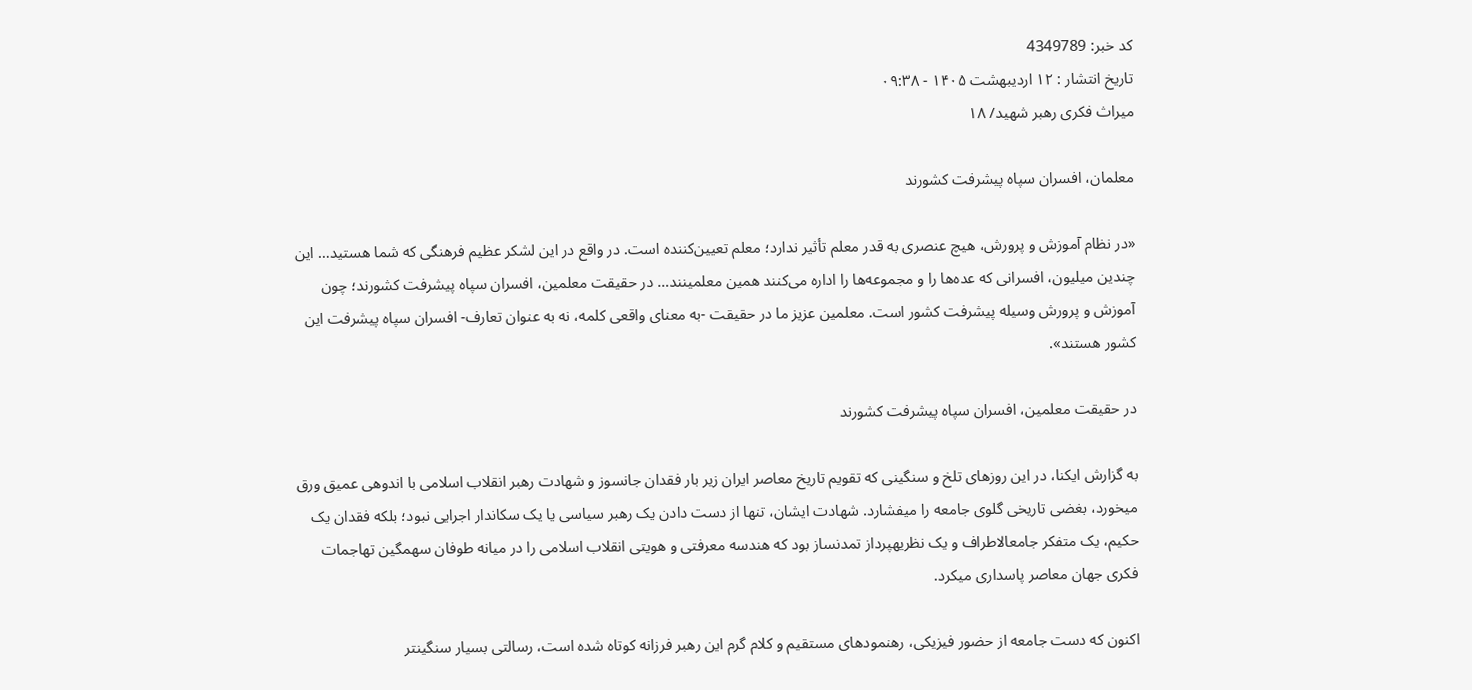کد خبر: 4349789
تاریخ انتشار : ۱۲ ارديبهشت ۱۴۰۵ - ۰۹:۳۸
میراث فکری رهبر شهید/ ۱۸

معلمان، افسران سپاه پیشرفت کشورند

«در نظام آموزش و پرورش، هیچ عنصری به قدر معلم تأثیر ندارد؛ معلم تعیین‌کننده است. در واقع در این لشکر عظیم فرهنگی که شما هستید… این چندین میلیون، افسرانی که عده‌ها را و مجموعه‌ها را اداره می‌کنند همین معلمینند… در حقیقت معلمین، افسران سپاه پیشرفت کشورند؛ چون آموزش و پرورش وسیله پیشرفت کشور است. معلمین عزیز ما در حقیقت -به معنای واقعی کلمه، نه به عنوان تعارف- افسران سپاه پیشرفت این کشور هستند».

در حقیقت معلمین، افسران سپاه پیشرفت کشورند

به گزارش ایکنا، در این روزهای تلخ و سنگینی که تقویم تاریخ معاصر ایران زیر بار فقدان جانسوز و شهادت رهبر انقلاب اسلامی با اندوهی عمیق ورق میخورد، بغضی تاریخی گلوی جامعه را میفشارد. شهادت ایشان، تنها از دست دادن یک رهبر سیاسی یا یک سکاندار اجرایی نبود؛ بلکه فقدان یک حکیم، یک متفکر جامعالاطراف و یک نظریهپرداز تمدنساز بود که هندسه معرفتی و هویتی انقلاب اسلامی را در میانه طوفان سهمگین تهاجمات فکری جهان معاصر پاسداری میکرد.

اکنون که دست جامعه از حضور فیزیکی، رهنمودهای مستقیم و کلام گرم این رهبر فرزانه کوتاه شده است، رسالتی بسیار سنگینتر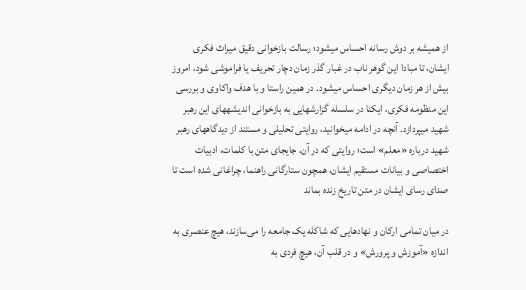از همیشه بر دوش رسانه احساس میشود؛ رسالت بازخوانی دقیق میراث فکری ایشان، تا مبادا این گوهر ناب در غبار گذر زمان دچار تحریف یا فراموشی شود، امروز بیش از هر زمان دیگری احساس میشود. در همین راستا و با هدف واکاوی و بررسی این منظومه فکری، ایکنا در سلسله گزارشهایی به بازخوانی اندیشههای این رهبر شهید میپردازد. آنچه در ادامه میخوانید، روایتی تحلیلی و مستند از دیدگاههای رهبر شهید درباره «معلم» است؛ روایتی که در آن، جایجای متن با کلمات، ادبیات اختصاصی و بیانات مستقیم ایشان، همچون ستارگانی راهنما، چراغانی شده است تا صدای رسای ایشان در متن تاریخ زنده بماند

در میان تمامی ارکان و نهادهایی که شاکله یک جامعه را می‌سازند، هیچ عنصری به اندازه «آموزش و پرورش» و در قلب آن، هیچ فردی به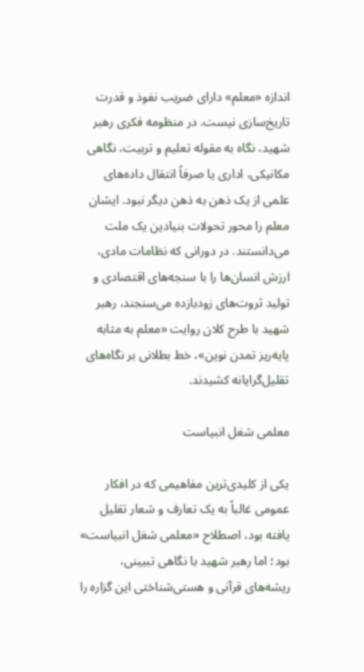اندازه «معلم» دارای ضریب نفوذ و قدرت تاریخ‌سازی نیست. در منظومه فکری رهبر شهید، نگاه به مقوله تعلیم و تربیت، نگاهی مکانیکی، اداری یا صرفاً انتقال داده‌های علمی از یک ذهن به ذهن دیگر نبود. ایشان معلم را محور تحولات بنیادین یک ملت می‌دانستند. در دورانی که نظامات مادی، ارزش انسان‌ها را با سنجه‌های اقتصادی و تولید ثروت‌های زودبازده می‌سنجند، رهبر شهید با طرح کلان‌ روایت «معلم به مثابه پایه‌ریز تمدن نوین»، خط بطلانی بر نگاه‌های تقلیل‌گرایانه کشیدند.

معلمی شغل انبیاست

یکی از کلیدی‌ترین مفاهیمی که در افکار عمومی غالباً به یک تعارف و شعار تقلیل یافته بود، اصطلاح «معلمی شغل انبیاست» بود؛ اما رهبر شهید با نگاهی تبیینی، ریشه‌های قرآنی و هستی‌شناختی این گزاره را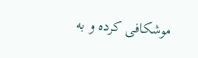موشکافی کرده و به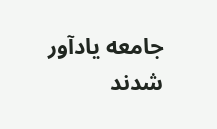جامعه یادآور شدند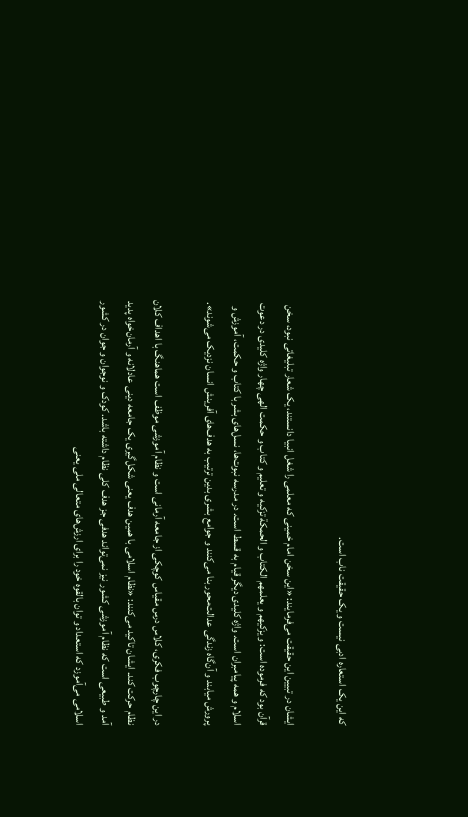که این یک استعاره ادبی نیست و یک حقیقت ناب است.

ایشان در تبیین این حقیقت می‌فرمایند: «این سخن امام خمینی که معلمی را شغل انبیا دانستند، یک شعار تبلیغاتی نبود، سخن قرآن بود که فرموده است: و یزکیهم و یعلمهم الکتاب و الحمکة تزکیه و تعلیم و کتاب و حکمت الهی چهار واژه کلیدی در دعوت اسلام و همه پیامبران است. واژه کلیدی دیگر قیام به قسط است. در مدرسه نبوت‌ها، نسل‌های بشر با کتاب و حکمت، آموزش و پرورش میابند و آن‌گاه زندگی عدالت‌محور بنا می‌کنند و جوامع بشری بدین ترتیب به هدف‌های آفرینش انسان نزدیک می‌شوند».

در این چارچوب فکری، کلاس درس مقیاس کوچکی از جامعه آرمانی است و نظام آموزشی موظف است هماهنگ با اهداف کلان نظام حرکت کند. ایشان تاکید می‌کنند: «نظام اسلامی با همین هدف یعنی شکل‌گیری یک جامعه دینی عادلانه و آرمان‌خواه پدید آمد و طبیعی است که نظام آموزشی کشور نیز نمی‌تواند هدفی جز هدف کلی نظام داشته باشد. کودک و نوجوان و جوان در کشور اسلامی می‌آموزد که استعداد و توان بالقوه خود را برای ارزش‌های متعالی ملی یعنی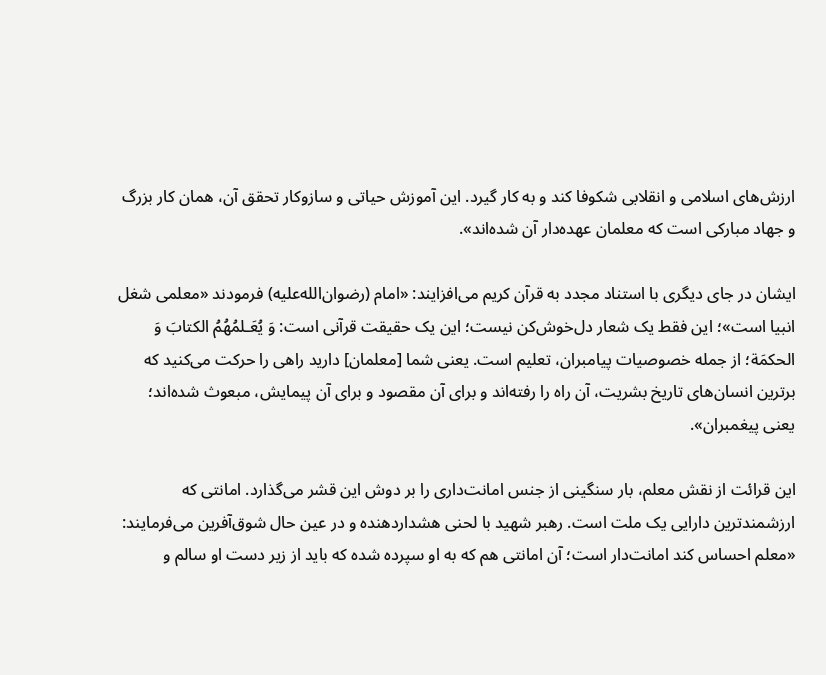ارزش‌های اسلامی و انقلابی شکوفا کند و به کار گیرد. این آموزش حیاتی و سازوکار تحقق آن، همان کار بزرگ و جهاد مبارکی است که معلمان عهده‌دار آن شده‌اند».

ایشان در جای دیگری با استناد مجدد به قرآن کریم می‌افزایند: «امام (رضوان‌الله‌علیه) فرمودند «معلمی شغل انبیا است»؛ این فقط یک شعار دل‌خوش‌کن نیست؛ این یک حقیقت قرآنی است: وَ یُعَـلمُهُمُ الکتابَ وَ الحکمَة؛ از جمله خصوصیات پیامبران، تعلیم است. یعنی شما [معلمان] دارید راهی را حرکت می‌کنید که برترین انسان‌های تاریخ بشریت، آن راه را رفته‌اند و برای آن مقصود و برای آن پیمایش، مبعوث شده‌اند؛ یعنی پیغمبران».

این قرائت از نقش معلم، بار سنگینی از جنس امانت‌داری را بر دوش این قشر می‌گذارد. امانتی که ارزشمندترین دارایی یک ملت است. رهبر شهید با لحنی هشداردهنده و در عین حال شوق‌آفرین می‌فرمایند: «معلم احساس کند امانت‌دار است؛ آن امانتی هم که به او سپرده شده که باید از زیر دست او سالم و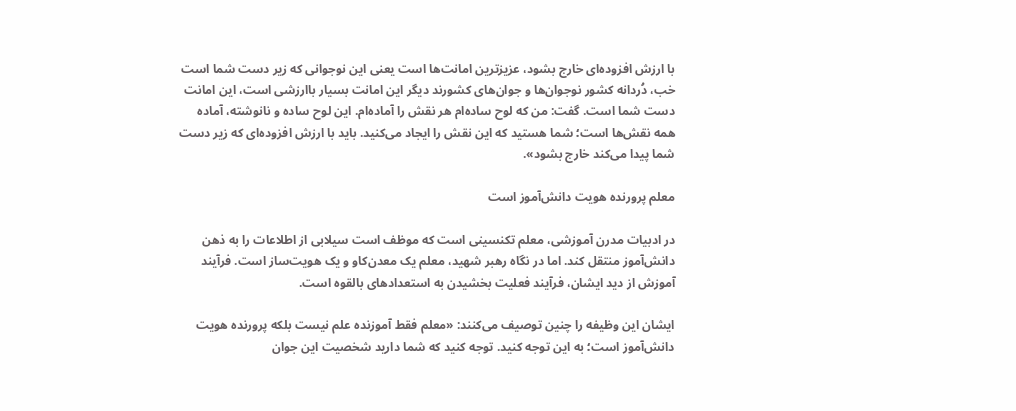با ارزش افزوده‌ای خارج بشود، عزیزترین امانت‌ها است یعنی این نوجوانی که زیر دست شما است خب، ‌دُردانه کشور نوجوان‌ها و جوان‌های کشورند دیگر این امانت بسیار باارزشی است، این امانت دست شما است. گفت: من که ‌لوح ساده‌ام هر نقش را آماده‌ام‌. این لوح ساده و نانوشته، آماده همه نقش‌ها است؛ شما هستید که این نقش را ایجاد می‌کنید. باید با ‌ارزش افزوده‌ای که زیر دست شما پیدا می‌کند خارج بشود».

معلم پرورنده هویت دانش‌آموز است

در ادبیات مدرن آموزشی، معلم تکنسینی است که موظف است سیلابی از اطلاعات را به ذهن دانش‌آموز منتقل کند. اما در نگاه رهبر شهید، معلم یک معدن‌کاو و یک هویت‌ساز است. فرآیند آموزش از دید ایشان، فرآیند فعلیت بخشیدن به استعدادهای بالقوه است.

ایشان این وظیفه را چنین توصیف می‌کنند: «معلم فقط آموزنده علم نیست بلکه پرورنده هویت دانش‌آموز است؛ به این توجه کنید. توجه کنید که شما دارید شخصیت این جوان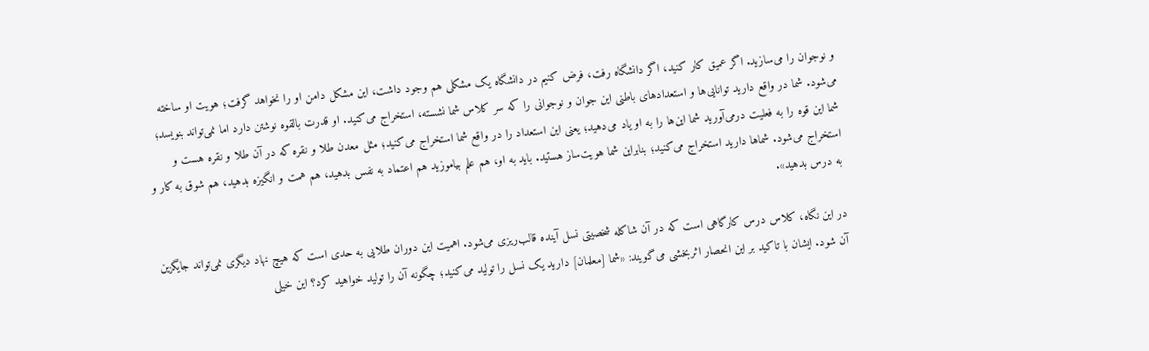و ‌نوجوان را می‌سازید. اگر عمیق کار کنید، اگر دانشگاه رفت، فرض کنیم در دانشگاه یک مشکلی هم وجود داشت، این مشکل دامن او را ‌نخواهد گرفت؛ هویت او ساخته می‌شود. شما در واقع دارید توانایی‌ها و استعدادهای باطنی این جوان و نوجوانی را که سر کلاس شما ‌نشسته، استخراج می‌کنید. او قدرت بالقوه نوشتن دارد اما نمی‌تواند بنویسد؛ شما این قوه را به فعلیت درمی‌آورید شما این‌ها را به او یاد ‌می‌دهید؛ یعنی این استعداد را در واقع شما استخراج می‌کنید؛ مثل معدن طلا و نقره که در آن طلا و نقره هست و استخراج می‌شود. شماها دارید استخراج می‌کنید؛ بنابراین شما هویت‌ساز هستید. باید به او، هم علم بیاموزید هم اعتماد به‌ ‌نفس بدهید، هم همت و انگیزه بدهید، هم شوق به کار و به درس بدهید».

در این نگاه، کلاس درس کارگاهی است که در آن شاکله شخصیتی نسل آینده قالب‌ریزی می‌شود. اهمیت این دوران طلایی به حدی است که هیچ نهاد دیگری نمی‌تواند جایگزین آن شود. ایشان با تاکید بر این انحصار اثربخشی می‌گویند: «شما [معلمان] دارید یک نسل را تولید می‌کنید؛ چگونه آن را تولید خواهید کرد؟ این خیلی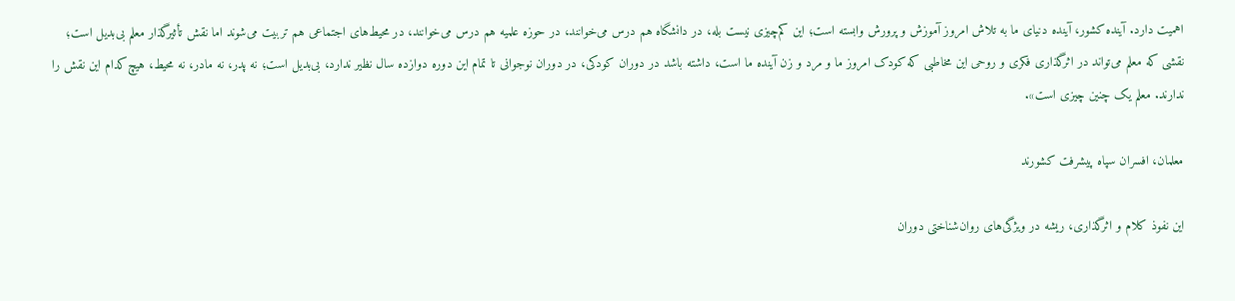اهمیت دارد. آینده کشور، آینده دنیای ما به تلاش امروز آموزش و پرورش وابسته است؛ این کم‌چیزی نیست بله، در دانشگاه هم درس می‌خوانند، در حوزه علمیه هم درس می‌خوانند، در محیط‌های اجتماعی هم تربیت می‌شوند اما نقش تأثیرگذار معلم بی‌بدیل است؛ نقشی که معلم می‌تواند در اثرگذاری فکری و روحی این مخاطبی که کودک امروز ما و مرد و زن آینده ما است، داشته باشد در دوران کودکی، در دوران نوجوانی تا تمام این دوره دوازده سال نظیر ندارد، بی‌بدیل است؛ نه پدر، نه مادر، نه محیط، هیچ‌کدام این نقش را ندارند. معلم یک چنین چیزی است».

معلمان، افسران سپاه پیشرفت کشورند

این نفوذ کلام و اثرگذاری، ریشه در ویژگی‌های روان‌شناختی دوران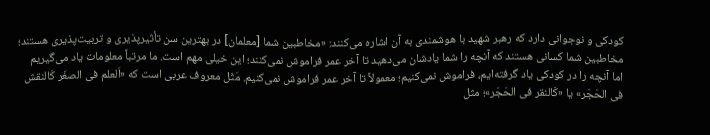کودکی و نوجوانی دارد که رهبر شهید با هوشمندی به آن اشاره می‌کنند: «مخاطبین شما [معلمان] در بهترین سن تأثیرپذیری و تربیت‌پذیری هستند؛ مخاطبین شما کسانی هستند که آنچه را شما یادشان می‌دهید تا آخر عمر فراموش نمی‌کنند؛ این خیلی مهم است. ما مرتباً معلومات یاد می‌گیریم اما آنچه را در کودکی یاد گرفته‌ایم، فراموش نمی‌کنیم؛ معمولاً تا آخر عمر فراموش نمی‌کنیم. مَثَل معروف عربی است که «اَلعلم فی الصغَر کَالنقش فی الحَجَر» یا «کَالنقر فی الحَجَر»؛ مثل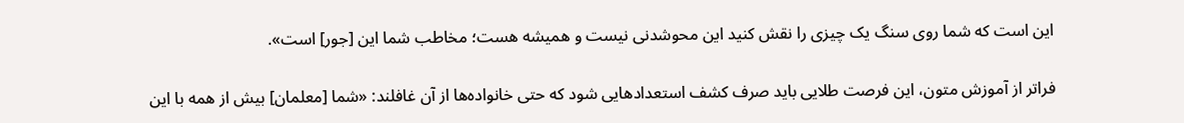این است که شما روی سنگ یک چیزی را نقش کنید این محو‌شدنی نیست و همیشه هست؛ مخاطب شما این [جور] است».

فراتر از آموزش متون، این فرصت طلایی باید صرف کشف استعدادهایی شود که حتی خانواده‌ها از آن غافلند: «شما [معلمان] بیش از همه با این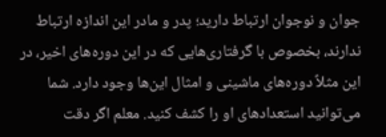جوان و نوجوان ارتباط دارید؛ پدر و مادر این اندازه ارتباط ندارند، بخصوص با گرفتاری‌هایی که در این ‌دوره‌های اخیر، در این مثلاً دوره‌های ماشینی و امثال این‌ها وجود دارد. شما می‌توانید استعدادهای او را کشف کنید. معلم اگر دقت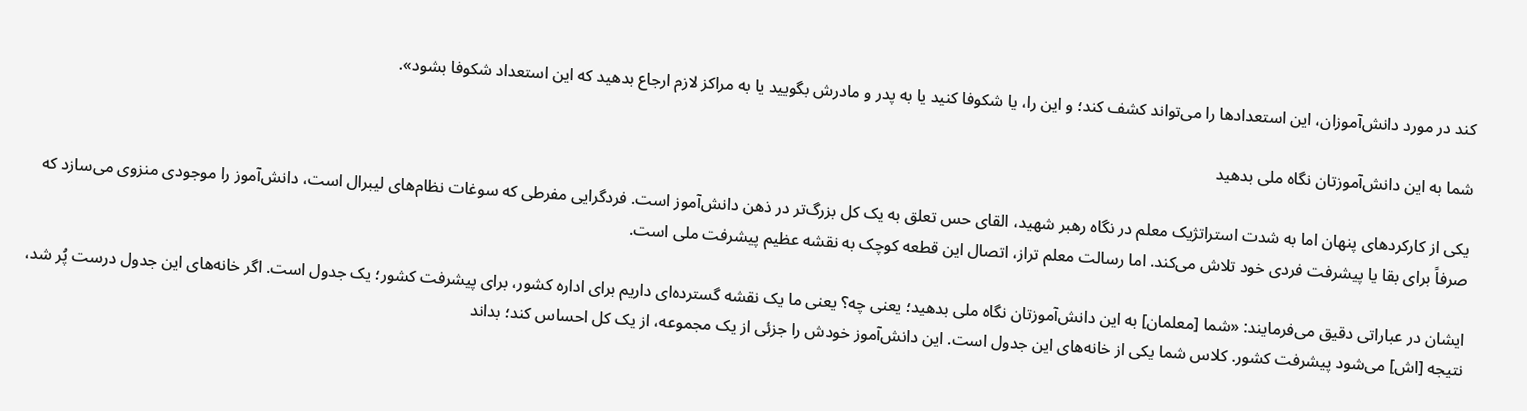کند ‌در مورد دانش‌آموزان، این استعدادها را می‌تواند کشف کند؛ و این را، یا شکوفا کنید یا به پدر و مادرش بگویید یا به مراکز لازم ارجاع ‌بدهید که این استعداد شکوفا بشود».

شما به این دانش‌آموزتان نگاه ملی بدهید

یکی از کارکردهای پنهان اما به شدت استراتژیک معلم در نگاه رهبر شهید، القای حس تعلق به یک کل بزرگ‌تر در ذهن دانش‌آموز است. فردگرایی مفرطی که سوغات نظام‌های لیبرال است، دانش‌آموز را موجودی منزوی می‌سازد که صرفاً برای بقا یا پیشرفت فردی خود تلاش می‌کند. اما رسالت معلم تراز، اتصال این قطعه کوچک به نقشه عظیم پیشرفت ملی است.

ایشان در عباراتی دقیق می‌فرمایند: «شما [معلمان] به این دانش‌آموزتان نگاه ملی بدهید؛ یعنی چه؟ یعنی ما یک نقشه گسترده‌ای داریم برای اداره کشور، برای پیشرفت ‌کشور؛ یک جدول است. اگر خانه‌های این جدول درست پُر شد، نتیجه [اش] می‌شود پیشرفت کشور. کلاس شما یکی از خانه‌های این ‌جدول است. این دانش‌آموز خودش را جزئی از یک مجموعه، از یک کل احساس کند؛ بداند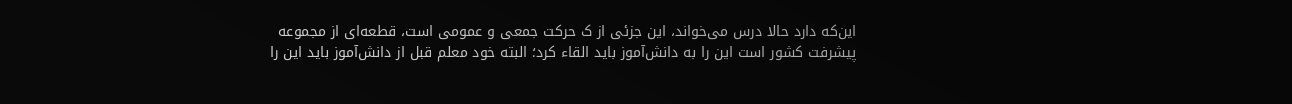این‌که دارد حالا درس می‌خواند، این جزئی از ک حرکت جمعی و عمومی است، قطعه‌ای از مجموعه پیشرفت کشور است این را به دانش‌آموز باید القاء کرد؛ البته خود معلم قبل از ‌دانش‌آموز باید این را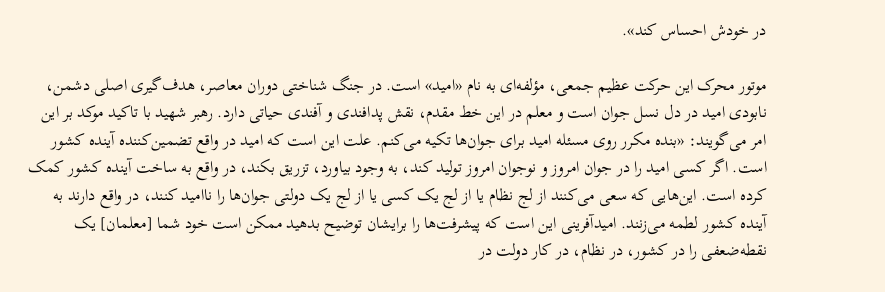در خودش احساس کند».

موتور محرک این حرکت عظیم جمعی، مؤلفه‌ای به نام «امید» است. در جنگ شناختی دوران معاصر، هدف‌گیری اصلی دشمن، نابودی امید در دل نسل جوان است و معلم در این خط مقدم، نقش پدافندی و آفندی حیاتی دارد. رهبر شهید با تاکید موکد بر این امر می‌گویند: «بنده مکرر روی مسئله امید برای جوان‌ها تکیه می‌کنم. علت این است که امید در واقع تضمین‌کننده آینده کشور است. اگر کسی ‌امید را در جوان امروز و نوجوان امروز تولید کند، به وجود بیاورد، تزریق بکند، در واقع به ساخت آینده کشور کمک کرده است. این‌هایی که سعی می‌کنند از لج نظام یا از لج یک کسی یا از لج یک دولتی جوان‌ها را ناامید کنند، در واقع دارند به آینده کشور لطمه ‌می‌زنند. امیدآفرینی این است که پیشرفت‌ها را برایشان توضیح بدهید ممکن است خود شما [معلمان] یک نقطه‌ضعفی را در کشور، در نظام، در کار دولت در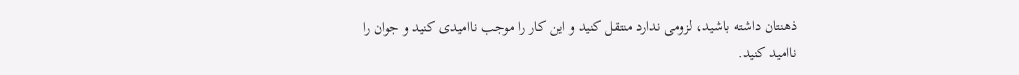ذهنتان داشته باشید، لزومی ندارد منتقل ‌کنید و این کار را موجب ناامیدی کنید و جوان را ناامید کنید.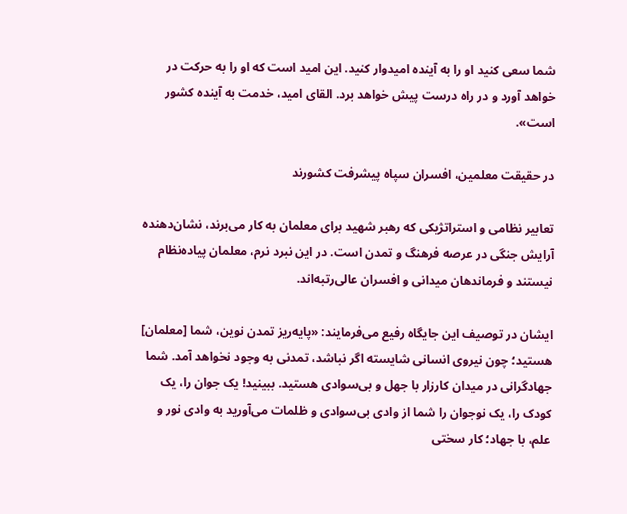شما سعی کنید او را به آینده امیدوار کنید. این امید است که او را به ‌حرکت در خواهد آورد و در راه درست پیش خواهد برد. القای امید، خدمت به آینده کشور است».

در حقیقت معلمین، افسران سپاه پیشرفت کشورند

تعابیر نظامی و استراتژیکی که رهبر شهید برای معلمان به کار می‌برند، نشان‌دهنده آرایش جنگی در عرصه فرهنگ و تمدن است. در این نبرد نرم، معلمان پیاده‌نظام نیستند و فرماندهان میدانی و افسران عالی‌رتبه‌اند.

ایشان در توصیف این جایگاه رفیع می‌فرمایند: «پایه‌ریز تمدن نوین، شما [معلمان] هستید؛ چون نیروی انسانی شایسته اگر نباشد، تمدنی به وجود نخواهد آمد. شما جهادگرانی در میدان کارزار با جهل و بی‌سوادی هستید. ببینید! یک جوان را، یک کودک را، یک نوجوان را شما از وادی بی‌سوادی و ظلمات می‌آورید به وادی نور و علم، با جهاد؛ کار سختی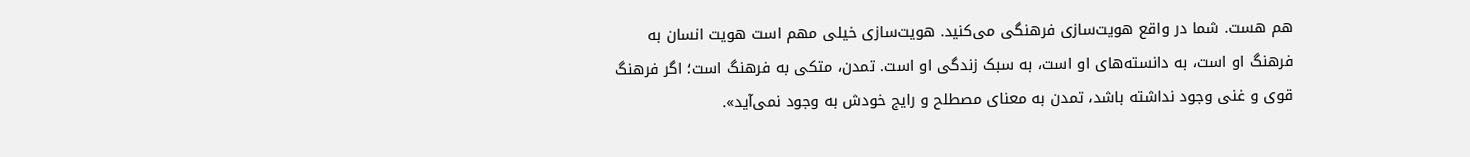هم هست. شما در واقع هویت‌سازی فرهنگی می‌کنید. هویت‌سازی خیلی مهم است هویت انسان به فرهنگ او است، به دانسته‌های او است، به سبک زندگی او است. تمدن، متکی به فرهنگ است؛ اگر فرهنگ قوی و غنی وجود نداشته باشد، تمدن به معنای مصطلح و رایج خودش به وجود نمی‌آید».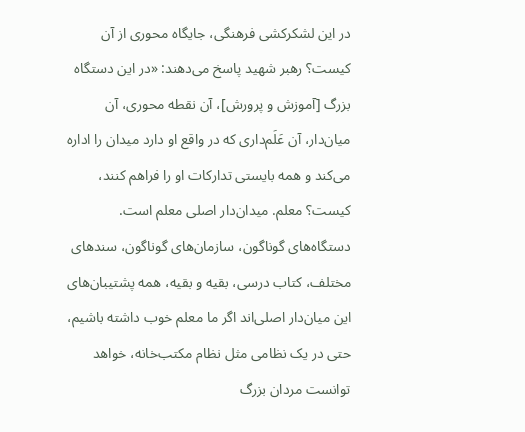در این لشکرکشی فرهنگی، جایگاه محوری از آن کیست؟ رهبر شهید پاسخ می‌دهند: «در این دستگاه بزرگ [آموزش و پرورش]، آن نقطه محوری، آن میان‌دار، آن عَلَم‌داری که در واقع او دارد میدان را اداره می‌کند و همه بایستی تدارکات او را فراهم کنند، کیست؟ معلم. میدان‌دار اصلی معلم است. دستگاه‌های گوناگون، سازمان‌های گوناگون، سندهای مختلف، کتاب درسی، بقیه و بقیه، همه پشتیبان‌های این میان‌دار اصلی‌اند اگر ما معلم خوب داشته باشیم، حتی در یک نظامی مثل نظام مکتب‌خانه، خواهد توانست مردان بزرگ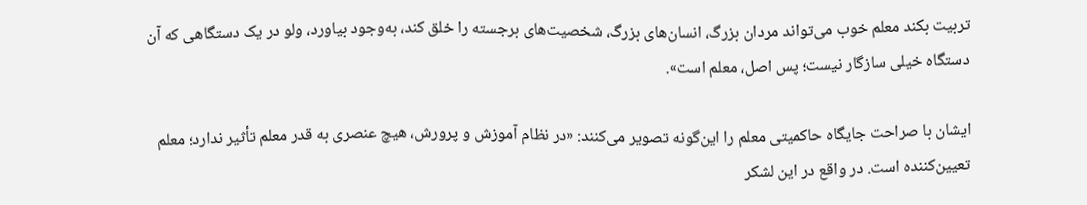تربیت بکند معلم خوب می‌تواند مردان بزرگ، انسان‌های بزرگ، شخصیت‌های برجسته را خلق کند، به‌وجود بیاورد، ولو در یک دستگاهی که آن دستگاه خیلی سازگار نیست؛ پس اصل، معلم است».

ایشان با صراحت جایگاه حاکمیتی معلم را این‌گونه تصویر می‌کنند: «در نظام آموزش و پرورش، هیچ عنصری به قدر معلم تأثیر ندارد؛ معلم تعیین‌کننده است. در واقع در این لشکر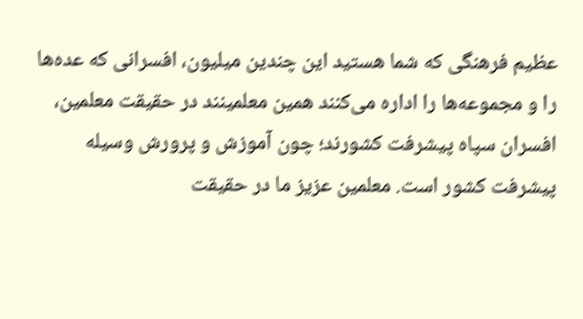عظیم فرهنگی که شما هستید این چندین میلیون، افسرانی که عده‌ها را و مجموعه‌ها را اداره می‌کنند همین معلمینند در حقیقت معلمین، افسران سپاه پیشرفت کشورند؛ چون آموزش و پرورش وسیله پیشرفت کشور است. معلمین عزیز ما در حقیقت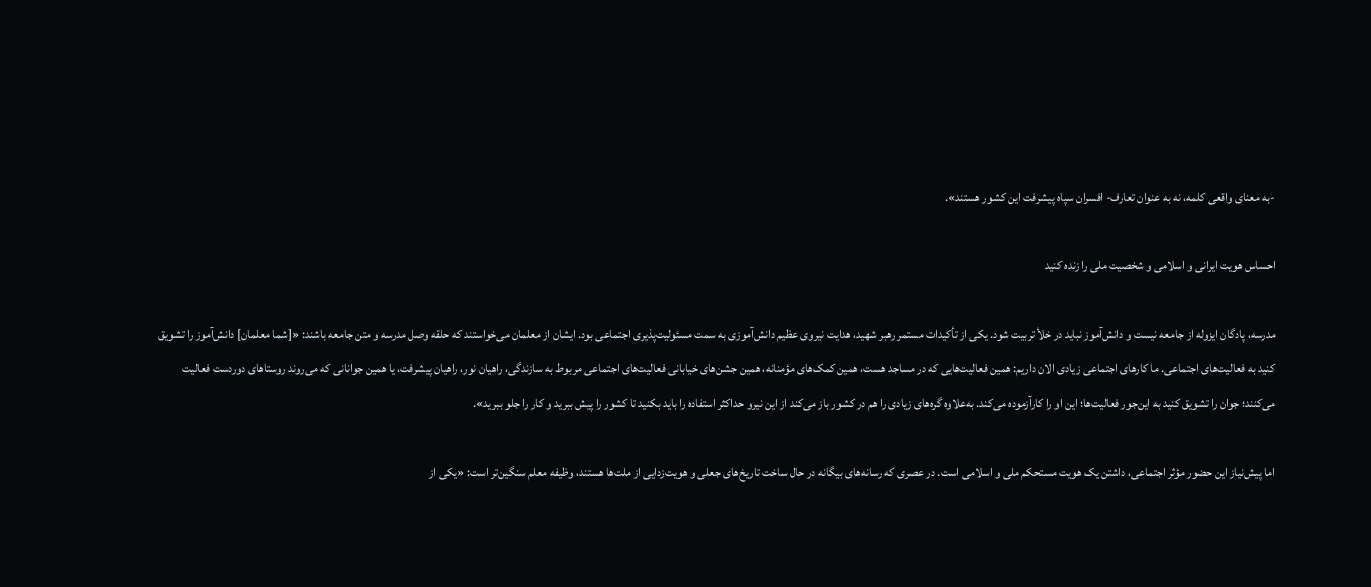-به معنای واقعی کلمه، نه به عنوان تعارف- افسران سپاه پیشرفت این کشور هستند».

احساس هویت ایرانی و اسلامی و شخصیت ملی را زنده کنید

مدرسه، پادگان ایزوله از جامعه نیست و دانش‌آموز نباید در خلأ تربیت شود. یکی از تأکیدات مستمر رهبر شهید، هدایت نیروی عظیم دانش‌آموزی به سمت مسئولیت‌پذیری اجتماعی بود. ایشان از معلمان می‌خواستند که حلقه وصل مدرسه و متن جامعه باشند: «[شما معلمان] دانش‌آموز را تشویق کنید به فعالیت‌های اجتماعی. ما کارهای اجتماعی زیادی الان داریم: همین فعالیت‌هایی که در مساجد ‌هست، همین کمک‌های مؤمنانه، همین جشن‌های خیابانی فعالیت‌های اجتماعی مربوط به ‌سازندگی، راهیان نور، راهیان پیشرفت، یا همین جوانانی که می‌روند روستاهای دوردست فعالیت می‌کنند؛ جوان را تشویق کنید به ‌این‌جور فعالیت‌ها؛ این او را کارآزموده می‌کند. به‌علاوه گره‌های زیادی را هم در کشور باز می‌کند از این نیرو ‌حداکثر استفاده را باید بکنید تا کشور را پیش ببرید و کار را جلو ببرید».

اما پیش‌نیاز این حضور مؤثر اجتماعی، داشتن یک هویت مستحکم ملی و اسلامی است. در عصری که رسانه‌های بیگانه در حال ساخت تاریخ‌های جعلی و هویت‌زدایی از ملت‌ها هستند، وظیفه معلم سنگین‌تر است: «یکی از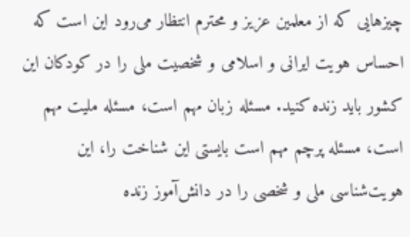چیزهایی که از معلمین عزیز و محترم انتظار می‌رود این است که احساس هویت ایرانی و اسلامی و شخصیت ملی را در کودکان ‌این کشور باید زنده کنید. مسئله زبان مهم است، مسئله ملیت مهم است، مسئله پرچم مهم است بایستی این شناخت را، این هویت‌شناسی ملی و شخصی را در دانش‌آموز زنده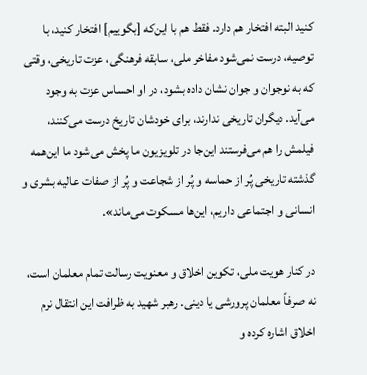کنید البته افتخار هم دارد. فقط هم با این‌که [بگوییم] افتخار کنید، با توصیه، درست ‌نمی‌شود مفاخر ملی، سابقه فرهنگی، عزت تاریخی، وقتی که به نوجوان و جوان نشان داده بشود، در او احساس عزت به وجود می‌آید. دیگران تاریخی ندارند، برای خودشان تاریخ درست می‌کنند، فیلمش را هم می‌فرستند این‌جا در تلویزیون ما پخش می‌شود ما این‌همه گذشته تاریخی پُر از ‌حماسه و پُر از شجاعت و پُر از صفات عالیه بشری و انسانی و اجتماعی داریم، این‌ها مسکوت می‌ماند».

در کنار هویت ملی، تکوین اخلاق و معنویت رسالت تمام معلمان است، نه صرفاً معلمان پرورشی یا دینی. رهبر شهید به ظرافت این انتقال نرم اخلاق اشاره کرده و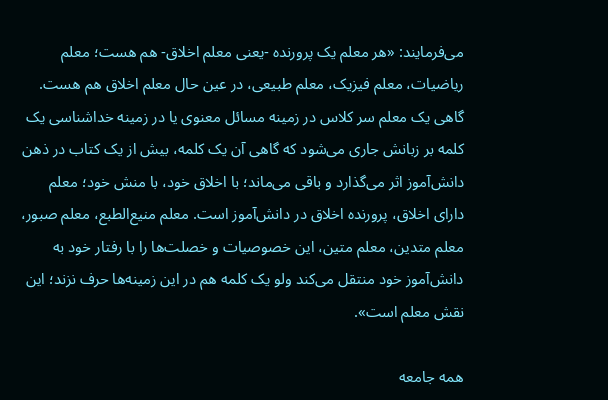می‌فرمایند: «هر معلم یک پرورنده -یعنی معلم اخلاق- هم هست؛ معلم ریاضیات، معلم فیزیک، معلم طبیعی، در عین حال معلم اخلاق هم هست. گاهی یک معلم سر کلاس در زمینه مسائل معنوی یا در زمینه خداشناسی یک کلمه بر زبانش جاری می‌شود که گاهی آن یک کلمه، بیش از یک کتاب در ذهن دانش‌آموز اثر می‌گذارد و باقی می‌ماند؛ با اخلاق خود، با منش خود؛ معلم دارای اخلاق، پرورنده اخلاق در دانش‌آموز است. معلم منیع‌الطبع، معلم صبور، معلم متدین، معلم متین، این خصوصیات و خصلت‌ها را با رفتار خود به دانش‌آموز خود منتقل می‌کند ولو یک کلمه هم در این زمینه‌ها حرف نزند؛ این نقش معلم است».

همه جامعه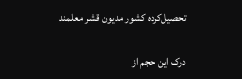تحصیل‌کرده‌ کشور مدیون قشر معلمند

درک این حجم از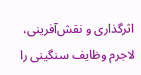اثرگذاری و نقش‌آفرینی، لاجرم وظایف سنگینی را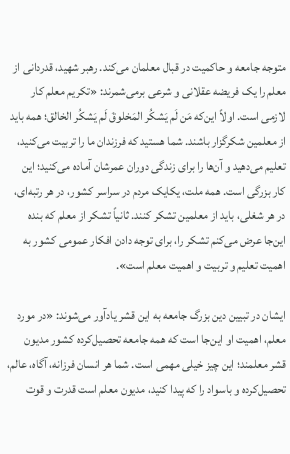متوجه جامعه و حاکمیت در قبال معلمان می‌کند. رهبر شهید، قدردانی از معلم را یک فریضه عقلانی و شرعی برمی‌شمرند: «تکریم معلم کار لازمی است. اولاً این‌که مَن لَم یَشکُر المَخلوقَ لَم یَشکُر الخالق؛ همه باید از معلمین شکرگزار ‌باشند. شما هستید که فرزندان ما را تربیت می‌کنید، تعلیم می‌دهید و آن‌ها را برای زندگی دوران عمرشان آماده می‌کنید؛ این کار ‌بزرگی است. همه ملت، یکایک مردم در سراسر کشور، در هر رتبه‌ای، در هر شغلی، باید از معلمین تشکر کنند. ثانیاً ‌‌تشکر از معلم که بنده این‌جا عرض می‌کنم تشکر را، برای توجه دادن افکار عمومی کشور به اهمیت تعلیم و تربیت و ‌اهمیت معلم است».

ایشان در تبیین دین بزرگ جامعه به این قشر یادآور می‌شوند: «در مورد معلم، اهمیت او این‌جا است که همه جامعه تحصیل‌کرده‌ کشور مدیون قشر معلمند؛ این چیز خیلی‌ مهمی است. شما هر انسان فرزانه، آگاه، عالم، تحصیل‌کرده و باسواد را که پیدا کنید، مدیون معلم است قدرت و قوت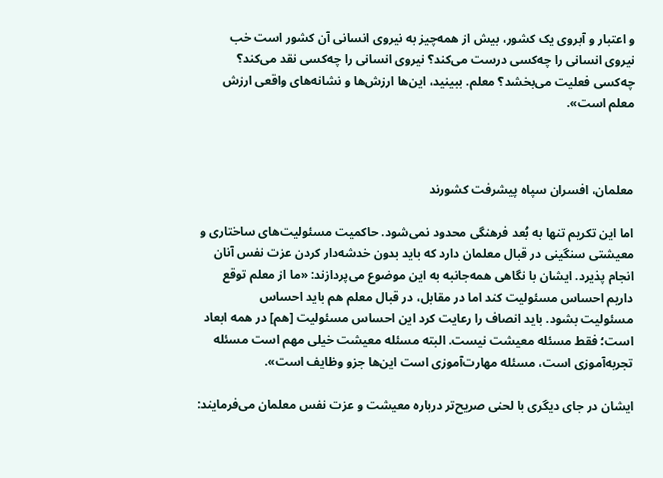و اعتبار و آبروی یک کشور، بیش از همه‌چیز به نیروی انسانی آن کشور است خب نیروی انسانی را چه‌کسی درست می‌کند؟ نیروی انسانی را چه‌کسی نقد می‌کند؟ چه‌کسی فعلیت می‌بخشد؟ معلم. ببینید، این‌ها ارزش‌ها و نشانه‌های واقعی ارزش معلم است».



معلمان، افسران سپاه پیشرفت کشورند

اما این تکریم تنها به بُعد فرهنگی محدود نمی‌شود. حاکمیت مسئولیت‌های ساختاری و معیشتی سنگینی در قبال معلمان دارد که باید بدون خدشه‌دار کردن عزت نفس آنان انجام پذیرد. ایشان با نگاهی همه‌جانبه به این موضوع می‌پردازند: «ما از معلم توقع داریم احساس مسئولیت کند اما در مقابل، در قبال معلم هم باید احساس مسئولیت ‌بشود. باید انصاف را رعایت کرد این ‌احساس مسئولیت [هم] در همه ابعاد است؛ فقط مسئله معیشت نیست. البته مسئله معیشت خیلی مهم است مسئله تجربه‌آموزی است، مسئله مهارت‌آموزی است این‌ها جزو وظایف است».

ایشان در جای دیگری با لحنی صریح‌تر درباره معیشت و عزت نفس معلمان می‌فرمایند: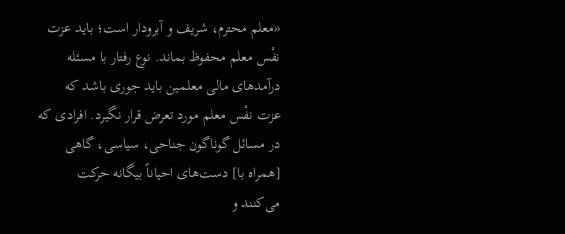«معلم محترم، شریف و آبرودار است؛ باید عزت نفْس معلم محفوظ بماند. نوع رفتار با مسئله درآمدهای مالی معلمین باید جوری باشد که عزت نفْس معلم مورد تعرض قرار نگیرد. افرادی که در مسائل گوناگون جناحی، سیاسی، گاهی [همراه با] دست‌های احیاناً بیگانه حرکت می‌کنند و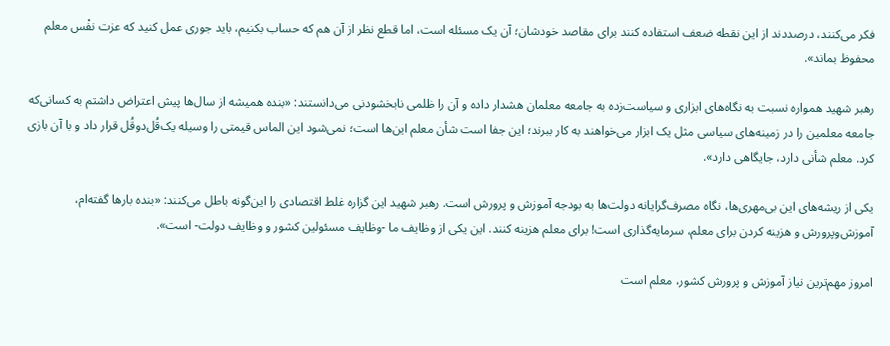فکر می‌کنند، درصددند از این نقطه ضعف استفاده کنند برای مقاصد خودشان؛ آن یک مسئله است، اما قطع نظر از آن هم که حساب بکنیم، باید جوری عمل کنید که عزت نفْس معلم محفوظ بماند».

رهبر شهید همواره نسبت به نگاه‌های ابزاری و سیاست‌زده به جامعه معلمان هشدار داده و آن را ظلمی نابخشودنی می‌دانستند: «بنده همیشه از سال‌ها پیش اعتراض داشتم به کسانی‌که جامعه معلمین را در زمینه‌های سیاسی مثل یک ابزار می‌خواهند به کار ببرند؛ این جفا است شأن معلم این‌ها است؛ نمی‌شود این الماس قیمتی را وسیله یک‌قُل‌دوقُل قرار داد و با آن بازی کرد. معلم شأنی دارد، جایگاهی دارد».

یکی از ریشه‌های این بی‌مهری‌ها، نگاه مصرف‌گرایانه دولت‌ها به بودجه آموزش و پرورش است. رهبر شهید این گزاره غلط اقتصادی را این‌گونه باطل می‌کنند: «بنده بارها گفته‌ام، آموزش‌و‌پرورش و هزینه کردن برای معلم، سرمایه‌گذاری است! برای معلم هزینه کنند. این یکی از وظایف ما -وظایف مسئولین کشور و وظایف دولت- است».

امروز مهم‌ترین نیاز آموزش و پرورش کشور، معلم است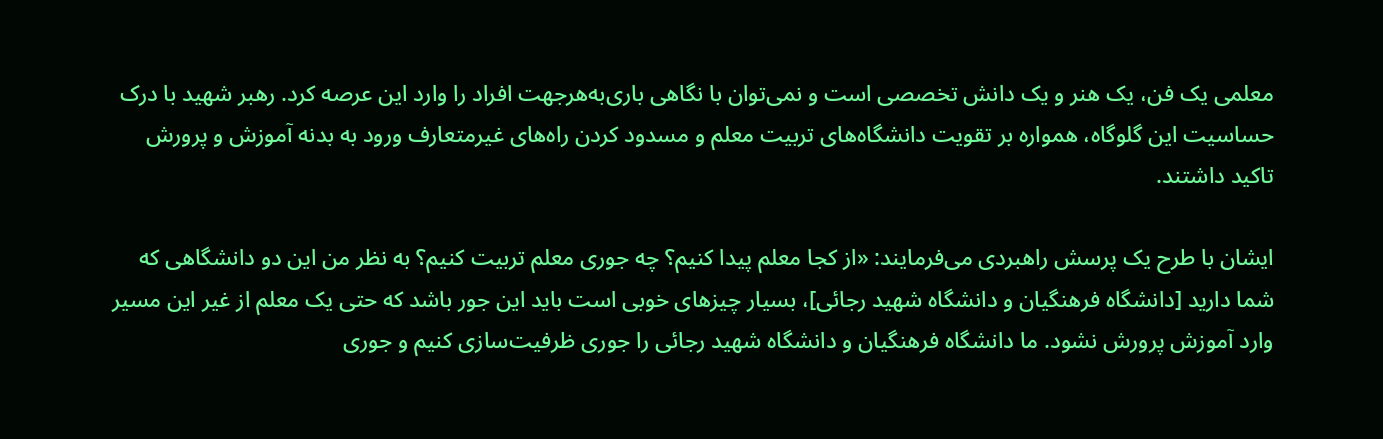معلمی یک فن، یک هنر و یک دانش تخصصی است و نمی‌توان با نگاهی باری‌به‌هرجهت افراد را وارد این عرصه کرد. رهبر شهید با درک حساسیت این گلوگاه، همواره بر تقویت دانشگاه‌های تربیت معلم و مسدود کردن راه‌های غیرمتعارف ورود به بدنه آموزش و پرورش تاکید داشتند.

ایشان با طرح یک پرسش راهبردی می‌فرمایند: «از کجا معلم پیدا کنیم؟ چه جوری معلم تربیت کنیم؟ به نظر من این دو دانشگاهی که شما دارید [دانشگاه فرهنگیان و دانشگاه شهید رجائی]، بسیار چیزهای خوبی است باید این جور باشد که حتی یک معلم از غیر این مسیر وارد آموزش پرورش نشود. ما دانشگاه فرهنگیان و دانشگاه شهید رجائی را جوری ظرفیت‌سازی کنیم و جوری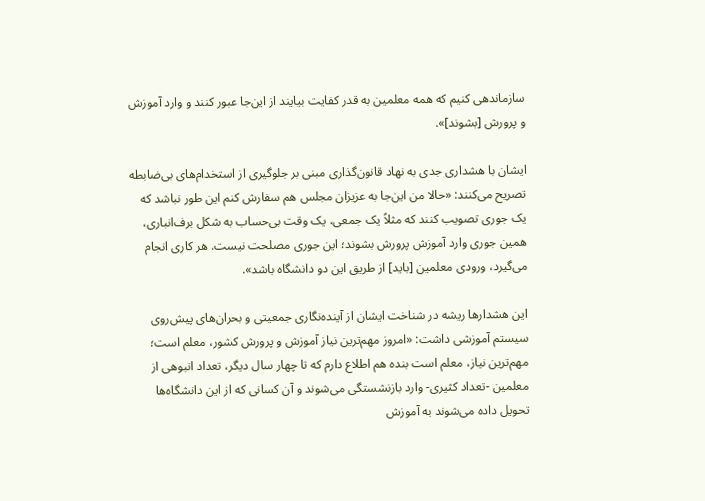سازماندهی کنیم که همه معلمین به قدر کفایت بیایند از این‌جا عبور کنند و وارد آموزش و پرورش [بشوند]».

ایشان با هشداری جدی به نهاد قانون‌گذاری مبنی بر جلوگیری از استخدام‌های بی‌ضابطه تصریح می‌کنند: «حالا من این‌جا به عزیزان مجلس هم سفارش کنم این طور نباشد که یک جوری تصویب کنند که مثلاً یک جمعی، یک وقت بی‌حساب به شکل برف‌انباری، همین جوری وارد آموزش پرورش بشوند؛ این جوری مصلحت نیست. هر کاری انجام می‌گیرد، ورودی معلمین [باید] از طریق این دو دانشگاه باشد».

این هشدارها ریشه در شناخت ایشان از آینده‌نگاری جمعیتی و بحران‌های پیش‌روی سیستم آموزشی داشت: «امروز مهم‌ترین نیاز آموزش و پرورش کشور، معلم است؛ مهم‌ترین نیاز، معلم است بنده هم اطلاع دارم که تا چهار سال دیگر، تعداد انبوهی از معلمین -تعداد کثیری- وارد بازنشستگی می‌شوند و آن کسانی که از این دانشگاه‌ها تحویل داده می‌شوند به آموزش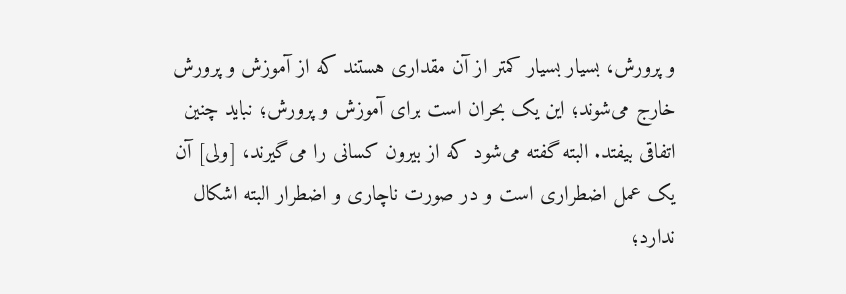و پرورش، بسیار بسیار کمتر از آن مقداری هستند که از آموزش و پرورش خارج می‌شوند؛ این یک بحران است برای آموزش و پرورش؛ نباید چنین اتفاقی بیفتد. البته گفته می‌شود که از بیرون کسانی را می‌گیرند، [ولی] آن یک عمل اضطراری است و در صورت ناچاری و اضطرار البته اشکال ندارد؛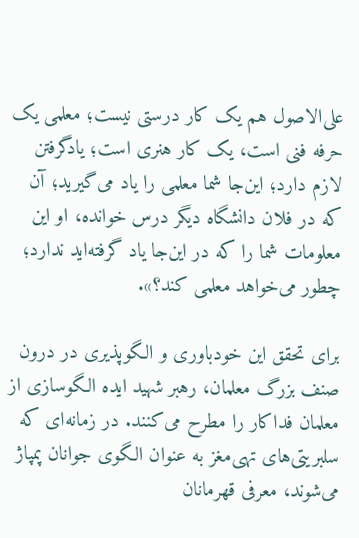علی‌الاصول هم یک کار درستی نیست؛ معلمی یک حرفه فنی است، یک کار هنری است؛ یادگرفتن لازم دارد؛ این‌جا شما معلمی را یاد می‌گیرید؛ آن که در فلان دانشگاه دیگر درس خوانده، او این معلومات شما را که در این‌جا یاد گرفته‌اید ندارد؛ چطور می‌خواهد معلمی کند؟».

برای تحقق این خودباوری و الگوپذیری در درون صنف بزرگ معلمان، رهبر شهید ایده الگو‌سازی از معلمان فداکار را مطرح می‌کنند. در زمانه‌ای که سلبریتی‌های تهی‌مغز به عنوان الگوی جوانان پمپاژ می‌شوند، معرفی قهرمانان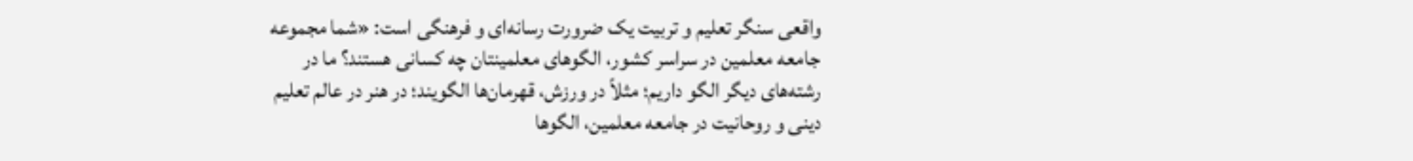واقعی سنگر تعلیم و تربیت یک ضرورت رسانه‌ای و فرهنگی است: «شما مجموعه جامعه معلمین در سراسر کشور، الگوهای معلمینتان چه کسانی هستند؟ ما در رشته‌های دیگر الگو داریم؛ مثلاً در ‌ورزش، قهرمان‌ها الگویند؛ در هنر در عالم تعلیم دینی و روحانیت در جامعه معلمین، الگوها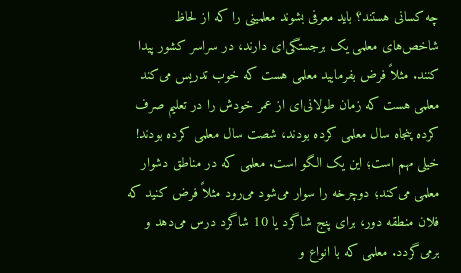چه کسانی هستند؟ باید معرفی ‌بشوند معلمینی را که از لحاظ شاخص‌های معلمی یک برجستگی‌ای دارند، در سراسر کشور پیدا کنند. مثلاً فرض بفرمایید معلمی هست که خوب تدریس می‌کند معلمی هست که زمان طولانی‌ای از عمر خودش را ‌در تعلیم صرف کرده پنجاه سال معلمی کرده بودند، شصت سال ‌معلمی کرده بودند! خیلی مهم است؛ این یک الگو است. معلمی که در مناطق دشوار معلمی می‌کند؛ دوچرخه را سوار می‌شود می‌رود مثلاً ‌فرض کنید که فلان منطقه دور، برای پنج شاگرد یا 10 شاگرد درس می‌دهد و برمی‌گردد‌. معلمی که با انواع و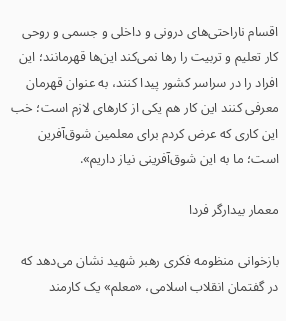اقسام ناراحتی‌های درونی و داخلی و جسمی و روحی کار تعلیم و تربیت را رها نمی‌کند این‌ها قهرمانند؛ این افراد را در سراسر کشور پیدا کنند، به عنوان قهرمان معرفی کنند این کار هم یکی از کارهای ‌لازم است؛ خب این کاری که عرض کردم برای معلمین شوق‌آفرین است؛ ما به این شوق‌آفرینی نیاز داریم‌».

معمار بیدارگر فردا

بازخوانی منظومه فکری رهبر شهید نشان می‌دهد که در گفتمان انقلاب اسلامی، «معلم» یک کارمند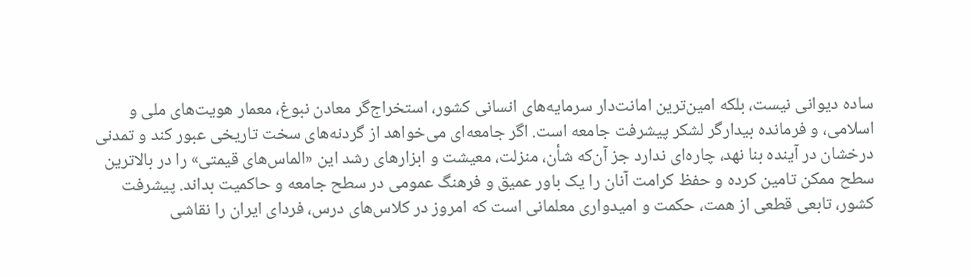ساده دیوانی نیست، بلکه امین‌ترین امانت‌دار سرمایه‌های انسانی کشور، استخراج‌گر معادن نبوغ، معمار هویت‌های ملی و اسلامی، و فرمانده بیدارگر لشکر پیشرفت جامعه است. اگر جامعه‌ای می‌خواهد از گردنه‌های سخت تاریخی عبور کند و تمدنی درخشان در آینده بنا نهد، چاره‌ای ندارد جز آن‌که شأن، منزلت، معیشت و ابزارهای رشد این «الماس‌های قیمتی» را در بالاترین سطح ممکن تامین کرده و حفظ کرامت آنان را یک باور عمیق و فرهنگ عمومی در سطح جامعه و حاکمیت بداند. پیشرفت کشور، تابعی قطعی از همت، حکمت و امیدواری معلمانی است که امروز در کلاس‌های درس، فردای ایران را نقاشی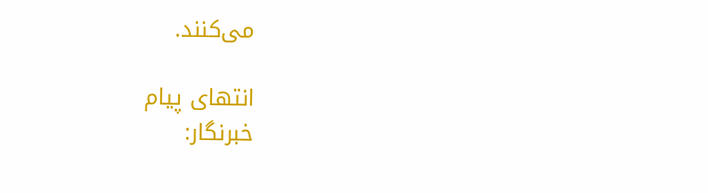می‌کنند.

انتهای پیام
خبرنگار: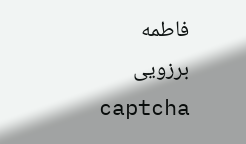فاطمه برزویی
captcha